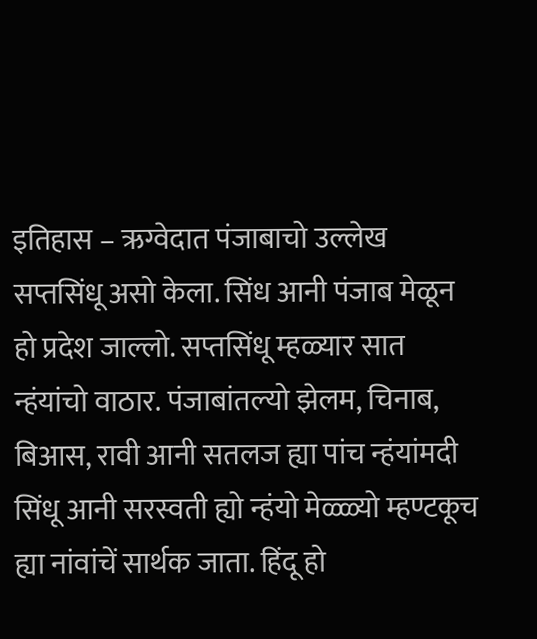इतिहास – ऋग्वेदात पंजाबाचो उल्लेख सप्तसिंधू असो केला. सिंध आनी पंजाब मेळून हो प्रदेश जाल्लो. सप्तसिंधू म्हळ्यार सात न्हंयांचो वाठार. पंजाबांतल्यो झेलम, चिनाब, बिआस, रावी आनी सतलज ह्या पांच न्हंयांमदी सिंधू आनी सरस्वती ह्यो न्हंयो मेळ्ळ्यो म्हण्टकूच ह्या नांवांचें सार्थक जाता. हिंदू हो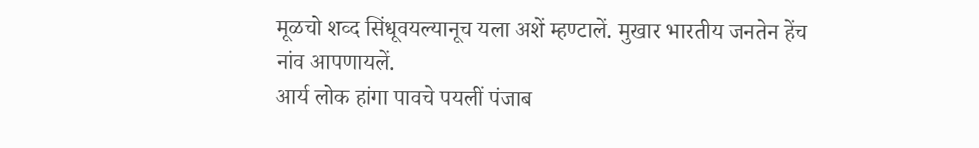मूळचो शव्द सिंधूवयल्यानूच यला अशें म्हण्टालें. मुखार भारतीय जनतेन हेंच नांव आपणायलें.
आर्य लोक हांगा पावचे पयलीं पंजाब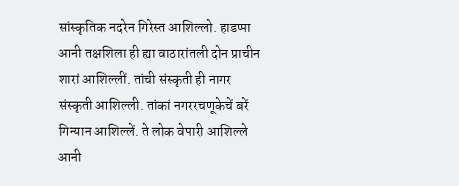सांस्कृतिक नदरेन गिरेस्त आशिल्लो. हाडप्पा आनी तक्षशिला ही ह्या वाठारांतली दोन प्राचीन शारां आशिल्लीं. तांची संस्कृती ही नागर संस्कृती आशिल्ली. तांकां नगररचणूकेचें बरें गिन्यान आशिल्लें. ते लोक वेपारी आशिल्ले आनी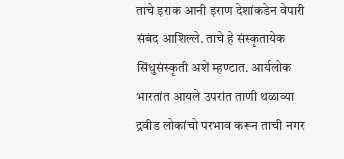ताचे इराक आनी इराण देशांकडेन वेपारी संबंद आशिल्ले. ताचे हे संस्कृतायेक सिंधुसंस्कृती अशें म्हण्टात. आर्यलोक भारतांत आयले उपरांत ताणी थळाव्या द्रवीड लोकांचो परभाव करून ताची नगर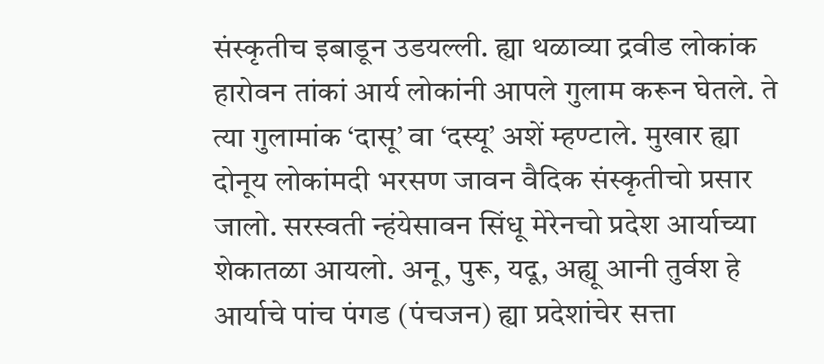संस्कृतीच इबाडून उडयल्ली. ह्या थळाव्या द्रवीड लोकांक हारोवन तांकां आर्य लोकांनी आपले गुलाम करून घेतले. ते त्या गुलामांक ‘दासू’ वा ‘दस्यू’ अशें म्हण्टाले. मुखार ह्या दोनूय लोकांमदी भरसण जावन वैदिक संस्कृतीचो प्रसार जालो. सरस्वती न्हंयेसावन सिंधू मेरेनचो प्रदेश आर्याच्या शेकातळा आयलो. अनू, पुरू, यदू, अह्यू आनी तुर्वश हे आर्याचे पांच पंगड (पंचजन) ह्या प्रदेशांचेर सत्ता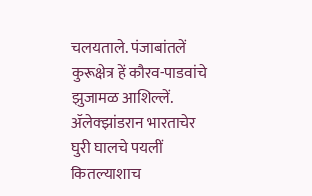चलयताले. पंजाबांतलें कुरूक्षेत्र हें कौरव-पाडवांचे झुजामळ आशिल्लें.
ॲलेक्झांडरान भारताचेर घुरी घालचे पयलीं कितल्याशाच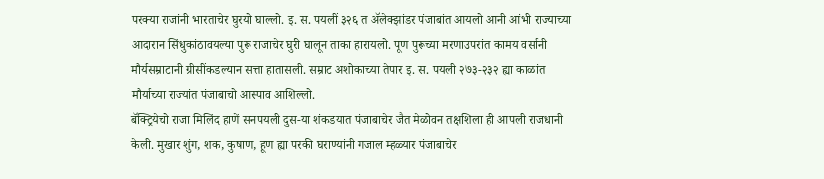परक्या राजांनी भारताचेर घुरयो घाल्लो. इ. स. पयलीं ३२६ त ॲलेक्झांडर पंजाबांत आयलो आनी आंभी राज्याच्या आदारान सिंधुकांठावयल्या पुरू राजाचेर घुरी घालून ताका हारायलो. पूण पुरूच्या मरणाउपरांत कामय वर्सानी मौर्यसम्राटानी ग्रीसींकडल्यान सत्ता हातासली. सम्राट अशोकाच्या तेपार इ. स. पयली २७३-२३२ ह्या काळांत मौर्याच्या राज्यांत पंजाबाचो आस्पाव आशिल्लो.
बॅक्ट्रियेचो राजा मिलिंद हाणें सनपयली दुस-या शंकडयात पंजाबाचेर जैत मेळोवन तक्षशिला ही आपली राजधानी केली. मुखार शुंग, शक, कुषाण, हूण ह्या परकी घराण्यांनी गजाल म्हळ्यार पंजाबाचेर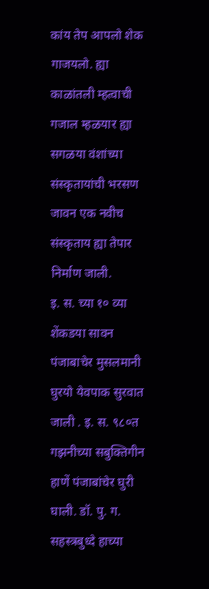कांय तेप आपलो शेक गाजयलो. ह्या काळांतली म्हत्वाची गजाल म्हळयार ह्या सगळया वंशांच्या संस्कृतायांची भरसण जावन एक नवीच संस्कृताय ह्या तेपार निर्माण जाली.
इ. स. च्या १० व्या शेंकडया सावन पंजाबाचेर मुसलमानी घुरयो येवपाक सुरवात जाली . इ. स. ९८०त गझनीच्या सबुक्तिगीन हाणें पंजाबांचेर घुरी घाली. डॉ. पु. ग. सहस्त्रबुध्दे हाच्या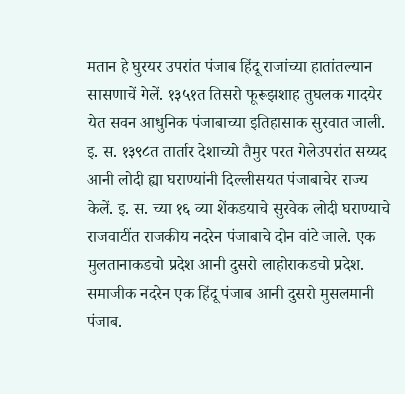मतान हे घुरयर उपरांत पंजाब हिंदू राजांच्या हातांतल्यान सासणाचें गेलें. १३५१त तिसरो फूरूझशाह तुघलक गादयेर येत सवन आधुनिक पंजाबाच्या इतिहासाक सुरवात जाली. इ. स. १३९८त तार्तार देशाच्यो तैमुर परत गेलेउपरांत सय्यद आनी लोदी ह्या घराण्यांनी दिल्लीसयत पंजाबाचेर राज्य केलें. इ. स. च्या १६ व्या शेंकडयाचे सुरवेक लोदी घराण्याचे राजवाटींत राजकीय नदरेन पंजाबाचे दोन वांटे जाले. एक मुलतानाकडचो प्रदेश आनी दुसरो लाहोराकडचो प्रदेश. समाजीक नदरेन एक हिंदू पंजाब आनी दुसरो मुसलमानी पंजाब.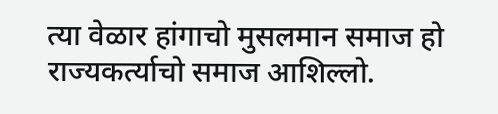त्या वेळार हांगाचो मुसलमान समाज हो राज्यकर्त्याचो समाज आशिल्लो.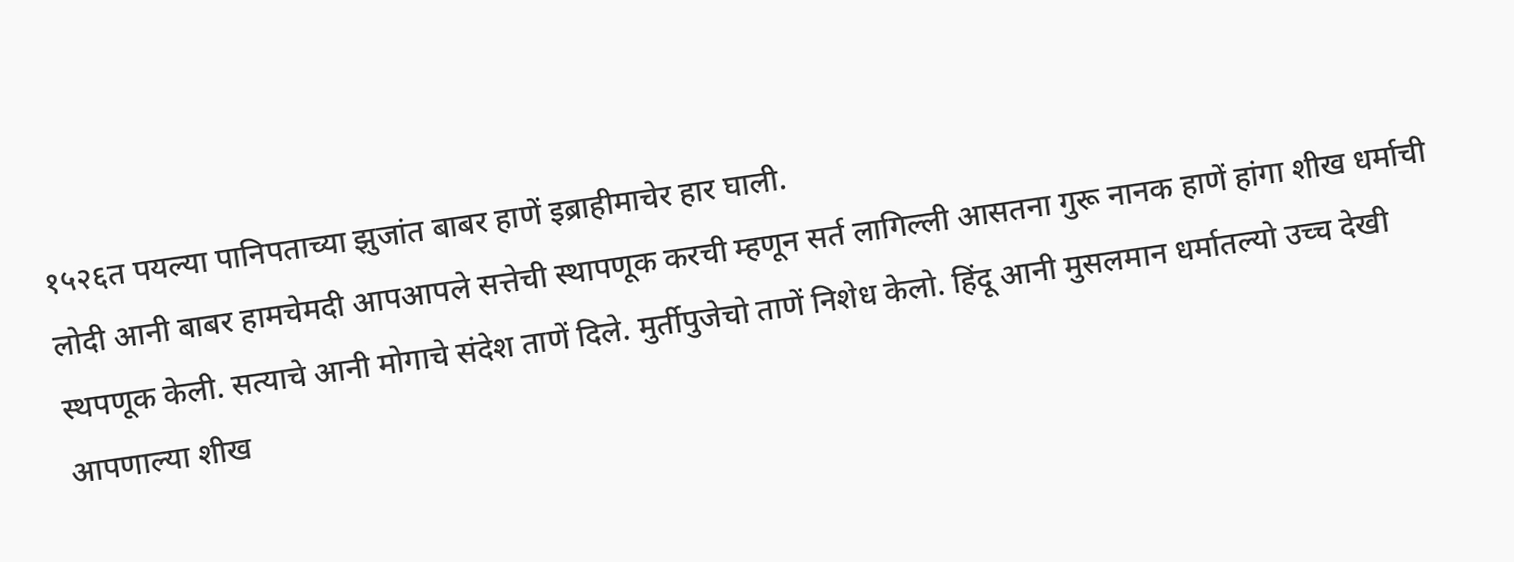१५२६त पयल्या पानिपताच्या झुजांत बाबर हाणें इब्राहीमाचेर हार घाली.
लोदी आनी बाबर हामचेमदी आपआपले सत्तेची स्थापणूक करची म्हणून सर्त लागिल्ली आसतना गुरू नानक हाणें हांगा शीख धर्माची स्थपणूक केली. सत्याचे आनी मोगाचे संदेश ताणें दिले. मुर्तीपुजेचो ताणें निशेध केलो. हिंदू आनी मुसलमान धर्मातल्यो उच्च देखी आपणाल्या शीख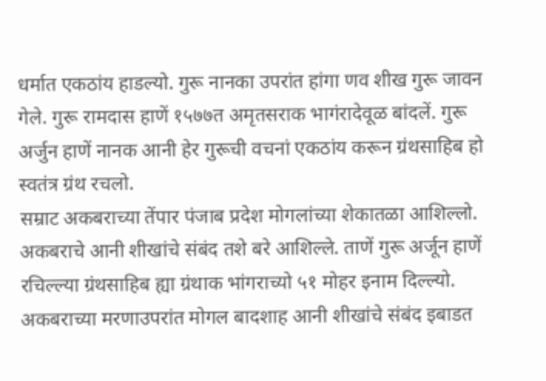धर्मात एकठांय हाडल्यो. गुरू नानका उपरांत हांगा णव शीख गुरू जावन गेले. गुरू रामदास हाणें १५७७त अमृतसराक भागंरादेवूळ बांदलें. गुरू अर्जुन हाणें नानक आनी हेर गुरूची वचनां एकठांय करून ग्रंथसाहिब हो स्वतंत्र ग्रंथ रचलो.
सम्राट अकबराच्या तेंपार पंजाब प्रदेश मोगलांच्या शेकातळा आशिल्लो. अकबराचे आनी शीखांचे संबंद तशे बरे आशिल्ले. ताणें गुरू अर्जून हाणें रचिल्ल्या ग्रंथसाहिब ह्या ग्रंथाक भांगराच्यो ५१ मोहर इनाम दिल्ल्यो. अकबराच्या मरणाउपरांत मोगल बादशाह आनी शीखांचे संबंद इबाडत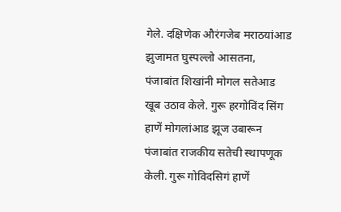गेले. दक्षिणेक औरंगजेब मराठयांआड झुजामत घुस्पल्लो आसतना, पंजाबांत शिखांनी मोगल सतेआड खूब उठाव केले. गुरू हरगोविंद सिंग हाणें मोगलांआड झूज उबारून पंजाबांत राजकीय सतेची स्थापणूक केली. गुरू गोविदसिगं हाणें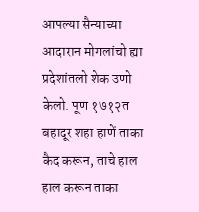आपल्या सैन्याच्या आदारान मोगलांचो ह्या प्रदेशांतलो शेक उणो केलो. पूण १७१२त बहादूर शहा हाणें ताका कैद करून, ताचे हाल हाल करून ताका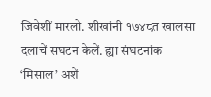जिवेशीं मारलो. शीखांनी १७४८त खालसा दलाचें सघटन केलें. ह्या संघटनांक ‘मिसाल’ अशें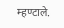म्हण्टाले.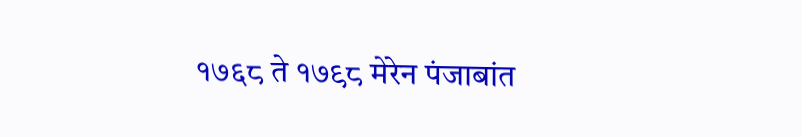१७६८ ते १७९८ मेरेन पंजाबांत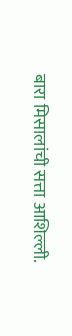बारा मिसालांची सत्ता आशिल्ली.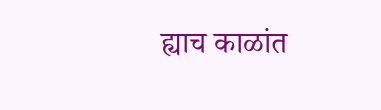ह्याच काळांत